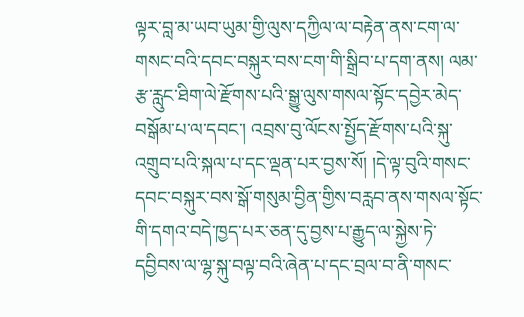ལྟར་བླ་མ་ཡབ་ཡུམ་གྱི་ལུས་དཀྱིལ་ལ་བརྟེན་ནས་ངག་ལ་གསང་བའི་དབང་བསྐུར་བས་ངག་གི་སྒྲིབ་པ་དག་ནས། ལམ་རྩ་རླུང་ཐིག་ལེ་རྫོགས་པའི་སྒྱུ་ལུས་གསལ་སྟོང་དབྱེར་མེད་བསྒོམ་པ་ལ་དབང་། འབྲས་བུ་ལོངས་སྤྱོད་རྫོགས་པའི་སྐུ་འགྲུབ་པའི་སྐལ་པ་དང་ལྡན་པར་བྱས་སོ། །དེ་ལྟ་བུའི་གསང་དབང་བསྐུར་བས་སྒོ་གསུམ་བྱིན་གྱིས་བརླབ་ནས་གསལ་སྟོང་གི་དགའ་བདེ་ཁྱད་པར་ཅན་དུ་བྱས་པ་རྒྱུད་ལ་སྐྱེས་ཏེ་དབྱིབས་ལ་ལྷ་སྐུ་བལྟ་བའི་ཞེན་པ་དང་བྲལ་བ་ནི་གསང་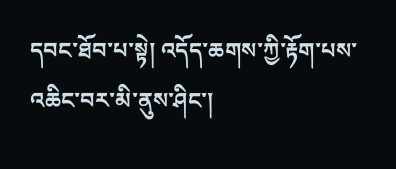དབང་ཐོབ་པ་སྟེ། འདོད་ཆགས་ཀྱི་རྟོག་པས་འཆིང་བར་མི་ནུས་ཤིང་།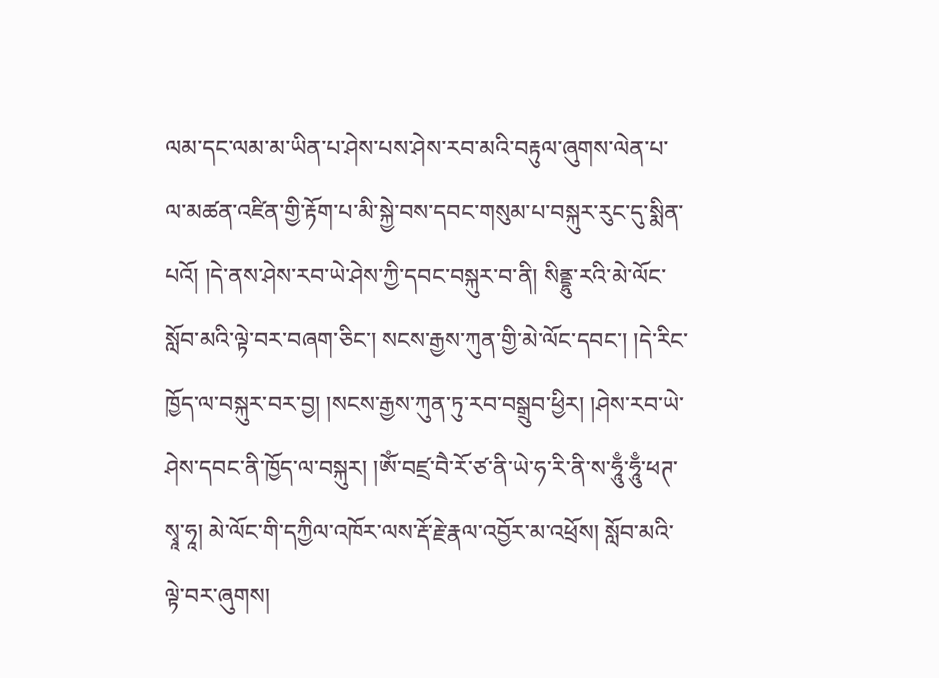ལམ་དང་ལམ་མ་ཡིན་པ་ཤེས་པས་ཤེས་རབ་མའི་བརྟུལ་ཞུགས་ལེན་པ་ལ་མཚན་འཛིན་གྱི་རྟོག་པ་མི་སྐྱེ་བས་དབང་གསུམ་པ་བསྐུར་རུང་དུ་སྨིན་པའོ། །དེ་ནས་ཤེས་རབ་ཡེ་ཤེས་ཀྱི་དབང་བསྐུར་བ་ནི། སིནྡྷུ་རའི་མེ་ལོང་སློབ་མའི་ལྟེ་བར་བཞག་ཅིང་། སངས་རྒྱས་ཀུན་གྱི་མེ་ལོང་དབང་། །དེ་རིང་ཁྱོད་ལ་བསྐུར་བར་བྱ། །སངས་རྒྱས་ཀུན་ཏུ་རབ་བསྒྲུབ་ཕྱིར། །ཤེས་རབ་ཡེ་ཤེས་དབང་ནི་ཁྱོད་ལ་བསྐུར། །ༀ་བཛྲ་བཻ་རོ་ཙ་ནི་ཡེ་ཧ་རི་ནི་ས་ཧཱུྃ་ཧཱུྃ་ཕཊ་སྭཱ་ཧཱ། མེ་ལོང་གི་དཀྱིལ་འཁོར་ལས་རྡོ་རྗེ་རྣལ་འབྱོར་མ་འཕྲོས། སློབ་མའི་ལྟེ་བར་ཞུགས།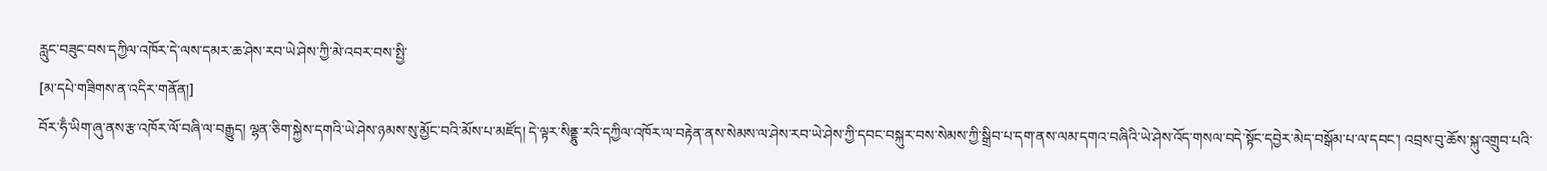རླུང་བཟུང་བས་དཀྱིལ་འཁོར་དེ་ལས་དམར་ཆ་ཤེས་རབ་ཡེ་ཤེས་ཀྱི་མེ་འབར་བས་སྤྱི་
[མ་དཔེ་གཟིགས་ན་འདིར་གནོན།]
བོར་ཧྃ་ཡིག་ཞུ་ནས་རྩ་འཁོར་ལོ་བཞི་ལ་བརྒྱུད། ལྷན་ཅིག་སྐྱེས་དགའི་ཡེ་ཤེས་ཉམས་སུ་མྱོང་བའི་མོས་པ་མཛོད། དེ་ལྟར་སིནྡྷུ་རའི་དཀྱིལ་འཁོར་ལ་བརྟེན་ནས་སེམས་ལ་ཤེས་རབ་ཡེ་ཤེས་ཀྱི་དབང་བསྐུར་བས་སེམས་ཀྱི་སྒྲིབ་པ་དག་ནས་ལམ་དགའ་བཞིའི་ཡེ་ཤེས་འོད་གསལ་བདེ་སྟོང་དབྱེར་མེད་བསྒོམ་པ་ལ་དབང་། འབྲས་བུ་ཆོས་སྐུ་འགྲུབ་པའི་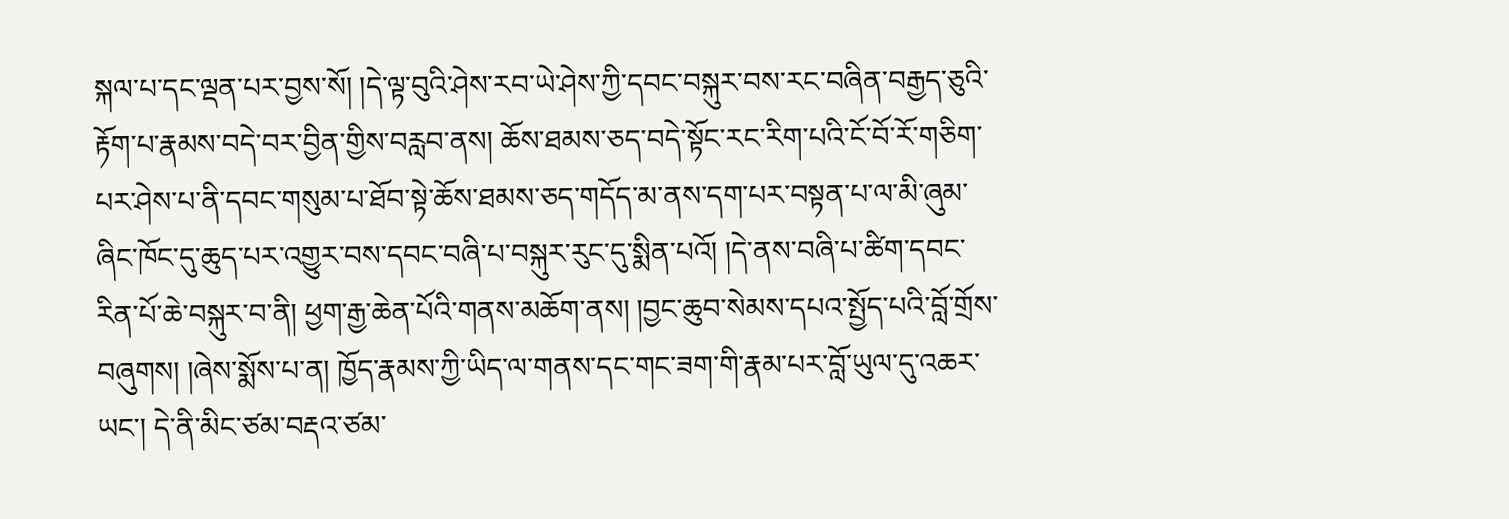སྐལ་པ་དང་ལྡན་པར་བྱས་སོ། །དེ་ལྟ་བུའི་ཤེས་རབ་ཡེ་ཤེས་ཀྱི་དབང་བསྐུར་བས་རང་བཞིན་བརྒྱད་ཅུའི་རྟོག་པ་རྣམས་བདེ་བར་བྱིན་གྱིས་བརླབ་ནས། ཆོས་ཐམས་ཅད་བདེ་སྟོང་རང་རིག་པའི་ངོ་བོ་རོ་གཅིག་པར་ཤེས་པ་ནི་དབང་གསུམ་པ་ཐོབ་སྟེ་ཆོས་ཐམས་ཅད་གདོད་མ་ནས་དག་པར་བསྟན་པ་ལ་མི་ཞུམ་ཞིང་ཁོང་དུ་ཆུད་པར་འགྱུར་བས་དབང་བཞི་པ་བསྐུར་རུང་དུ་སྨིན་པའོ། །དེ་ནས་བཞི་པ་ཚིག་དབང་རིན་པོ་ཆེ་བསྐུར་བ་ནི། ཕྱག་རྒྱ་ཆེན་པོའི་གནས་མཆོག་ནས། །བྱང་ཆུབ་སེམས་དཔའ་སྤྱོད་པའི་བློ་གྲོས་བཞུགས། །ཞེས་སྨོས་པ་ན། ཁྱོད་རྣམས་ཀྱི་ཡིད་ལ་གནས་དང་གང་ཟག་གི་རྣམ་པར་བློ་ཡུལ་དུ་འཆར་ཡང་། དེ་ནི་མིང་ཙམ་བརྡའ་ཙམ་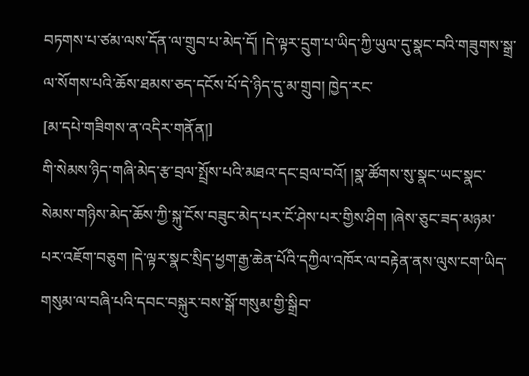བཏགས་པ་ཙམ་ལས་དོན་ལ་གྲུབ་པ་མེད་དོ། །དེ་ལྟར་དྲུག་པ་ཡིད་ཀྱི་ཡུལ་དུ་སྣང་བའི་གཟུགས་སྒྲ་ལ་སོགས་པའི་ཆོས་ཐམས་ཅད་དངོས་པོ་དེ་ཉིད་དུ་མ་གྲུབ། ཁྱེད་རང་
[མ་དཔེ་གཟིགས་ན་འདིར་གནོན།]
གི་སེམས་ཉིད་གཞི་མེད་རྩ་བྲལ་སྤྲོས་པའི་མཐའ་དང་བྲལ་བའོ། །སྣ་ཚོགས་སུ་སྣང་ཡང་སྣང་སེམས་གཉིས་མེད་ཆོས་ཀྱི་སྐུ་ངོས་བཟུང་མེད་པར་ངོ་ཤེས་པར་གྱིས་ཤིག །ཞེས་ཅུང་ཟད་མཉམ་པར་འཇོག་བཅུག །དེ་ལྟར་སྣང་སྲིད་ཕྱག་རྒྱ་ཆེན་པོའི་དཀྱིལ་འཁོར་ལ་བརྟེན་ནས་ལུས་ངག་ཡིད་གསུམ་ལ་བཞི་པའི་དབང་བསྐུར་བས་སྒོ་གསུམ་གྱི་སྒྲིབ་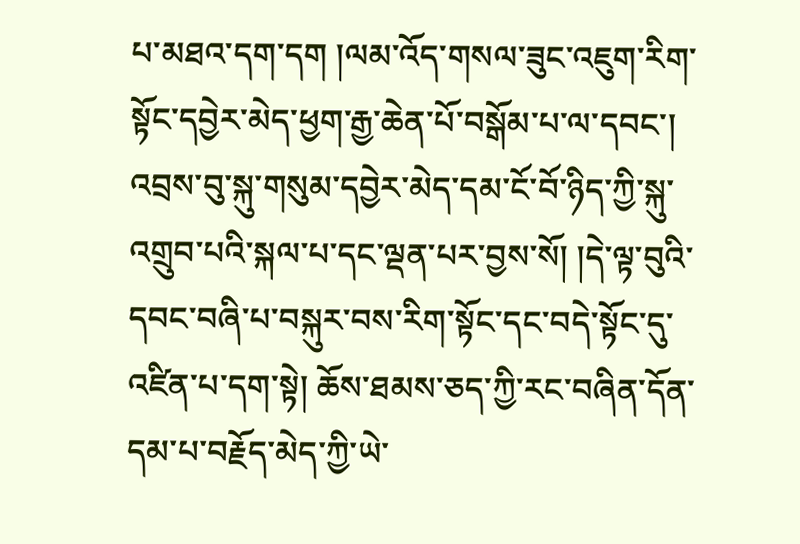པ་མཐའ་དག་དག །ལམ་འོད་གསལ་ཟུང་འཇུག་རིག་སྟོང་དབྱེར་མེད་ཕྱག་རྒྱ་ཆེན་པོ་བསྒོམ་པ་ལ་དབང་། འབྲས་བུ་སྐུ་གསུམ་དབྱེར་མེད་དམ་ངོ་བོ་ཉིད་ཀྱི་སྐུ་འགྲུབ་པའི་སྐལ་པ་དང་ལྡན་པར་བྱས་སོ། །དེ་ལྟ་བུའི་དབང་བཞི་པ་བསྐུར་བས་རིག་སྟོང་དང་བདེ་སྟོང་དུ་འཛིན་པ་དག་སྟེ། ཆོས་ཐམས་ཅད་ཀྱི་རང་བཞིན་དོན་དམ་པ་བརྗོད་མེད་ཀྱི་ཡེ་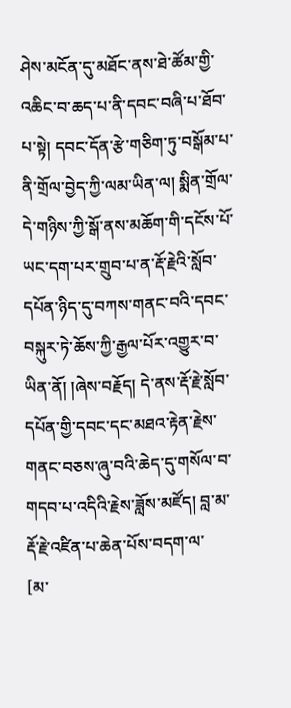ཤེས་མངོན་དུ་མཐོང་ནས་ཐེ་ཚོམ་གྱི་འཆིང་བ་ཆད་པ་ནི་དབང་བཞི་པ་ཐོབ་པ་སྟེ། དབང་དོན་རྩེ་གཅིག་ཏུ་བསྒོམ་པ་ནི་གྲོལ་བྱེད་ཀྱི་ལམ་ཡིན་ལ། སྨིན་གྲོལ་དེ་གཉིས་ཀྱི་སྒོ་ནས་མཆོག་གི་དངོས་པོ་ཡང་དག་པར་གྲུབ་པ་ན་རྡོ་རྗེའི་སློབ་དཔོན་ཉིད་དུ་བཀས་གནང་བའི་དབང་བསྐུར་ཏེ་ཆོས་ཀྱི་རྒྱལ་པོར་འགྱུར་བ་ཡིན་ནོ། །ཞེས་བརྗོད། དེ་ནས་རྡོ་རྗེ་སློབ་དཔོན་གྱི་དབང་དང་མཐའ་རྟེན་རྗེས་གནང་བཅས་ཞུ་བའི་ཆེད་དུ་གསོལ་བ་གདབ་པ་འདིའི་རྗེས་ཟློས་མཛོད། བླ་མ་རྡོ་རྗེ་འཛིན་པ་ཆེན་པོས་བདག་ལ་
[མ་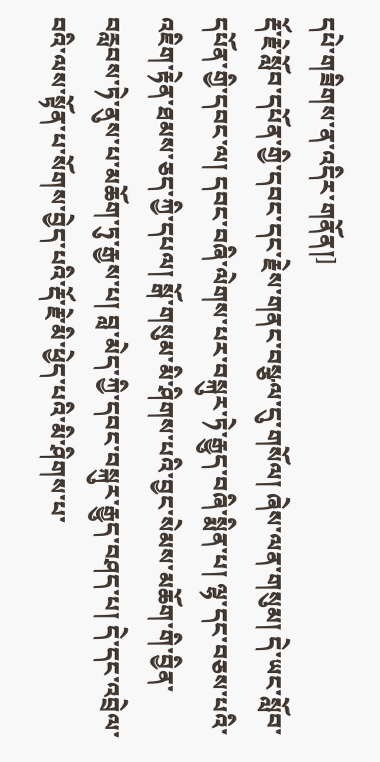དཔེ་གཟིགས་ན་འདིར་གནོན།]
རྡོ་རྗེ་སློབ་དཔོན་གྱི་དབང་དང་རྗེས་གནང་བསྩལ་དུ་གསོལ། ཞེས་ལན་གསུམ། དེ་ཡང་སློབ་དཔོན་གྱི་དབང་ལ། དབང་བཞི་ལེགས་པར་བསྐུར་ཏེ་རྒྱུད་བཞི་སྨིན་པ། ལྷ་དང་བཅས་པའི་འཇིག་རྟེན་ཐམས་ཅད་ཀྱི་དཔལ། སྒོ་གསུམ་མི་ཤིགས་པའི་བྱང་སེམས་མཆོག་གི་བྱིན་བརླབས་ཏེ་ནུས་པ་མཆོག་ཏུ་རྒྱས་པ། བླ་མེད་ཀྱི་དབང་བསྐུར་རྒྱུད་བཤད་པ། དེ་དང་འབྲེལ་བའི་ལས་སྟོན་པ་སོགས་བྱེད་པའི་རྡོ་རྗེ་མི་ཕྱེད་པའི་མི་ཤིགས་པ་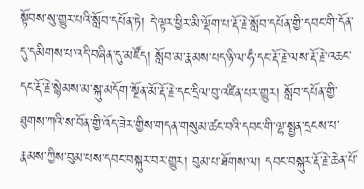སྟོབས་སུ་གྱུར་པའི་སློབ་དཔོན་ཏེ། དེ་ལྟར་ཕྱིར་མི་ལྡོག་པ་རྡོ་རྗེ་སློབ་དཔོན་གྱི་དབང་གི་དོན་དུ་དམིགས་པ་འདི་བཞིན་དུ་མཛོད། སློབ་མ་རྣམས་པད་ཉི་ལ་ཧྃ་དང་རྡོ་རྗེ་ལས་རྡོ་རྗེ་འཆང་དང་རྡོ་རྗེ་སྙེམས་མ་སྐུ་མདོག་སྔོན་མོ་རྡོ་རྗེ་དང་དྲིལ་བུ་འཛིན་པར་གྱུར། སློབ་དཔོན་གྱི་ཐུགས་ཀའི་ས་བོན་གྱི་འོད་ཟེར་གྱིས་གདན་གསུམ་ཚང་བའི་དབང་གི་ལྷ་སྤྱན་དྲངས་པ་རྣམས་ཀྱིས་བུམ་པས་དབང་བསྐུར་བར་གྱུར། བུམ་པ་ཐོགས་ལ། དབང་བསྐུར་རྡོ་རྗེ་ཆེན་པོ་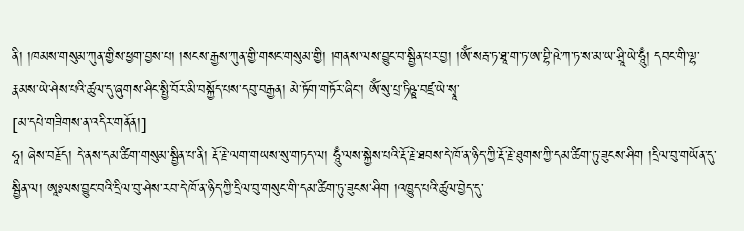ནི། །ཁམས་གསུམ་ཀུན་གྱིས་ཕྱག་བྱས་པ། །སངས་རྒྱས་ཀུན་གྱི་གསང་གསུམ་གྱི། །གནས་ལས་བྱུང་བ་སྦྱིན་པར་བྱ། །ༀ་སརྦ་ཏ་ཐཱ་ག་ཏ་ཨ་བྷི་ཥེ་ཀ་ཏ་ས་མ་ཡ་ཤྲཱི་ཡེ་ཧཱུྃ། དབང་གི་ལྷ་རྣམས་ཡེ་ཤེས་པའི་ཚུལ་དུ་ཞུགས་ཤིང་སྤྱི་བོར་མི་བསྐྱོད་པས་དབུ་བརྒྱན། མེ་ཏོག་གཏོར་ཞིང་། ༀ་སུ་པྲ་ཏིཥྛ་བཛྲ་ཡེ་སྭཱ་
[མ་དཔེ་གཟིགས་ན་འདིར་གནོན།]
ཧཱ། ཞེས་བརྗོད། དེ་ནས་དམ་ཚིག་གསུམ་སྦྱིན་པ་ནི། རྡོ་རྗེ་ལག་གཡས་སུ་གཏད་ལ། ཧཱུྃ་ལས་སྐྱེས་པའི་རྡོ་རྗེ་ཐབས་དེ་ཁོ་ན་ཉིད་ཀྱི་རྡོ་རྗེ་ཐུགས་ཀྱི་དམ་ཚིག་ཏུ་ཟུངས་ཤིག །དྲིལ་བུ་གཡོན་དུ་སྦྱིན་ལ། ཨཱཿལས་བྱུང་བའི་དྲིལ་བུ་ཤེས་རབ་དེ་ཁོ་ན་ཉིད་ཀྱི་དྲིལ་བུ་གསུང་གི་དམ་ཚིག་ཏུ་ཟུངས་ཤིག །འཁྱུད་པའི་ཚུལ་བྱེད་དུ་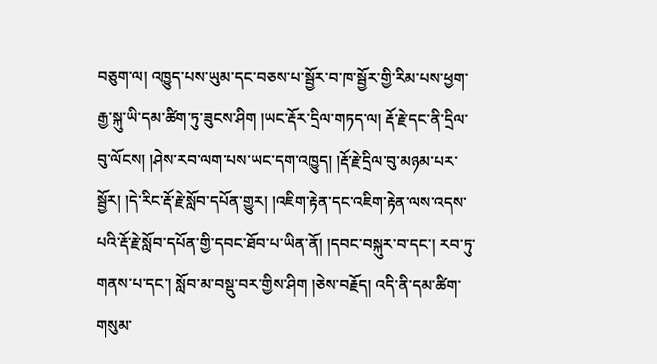བཅུག་ལ། འཁྱུད་པས་ཡུམ་དང་བཅས་པ་སྦྱོར་བ་ཁ་སྦྱོར་གྱི་རིམ་པས་ཕྱག་རྒྱ་སྐུ་ཡི་དམ་ཚིག་ཏུ་ཟུངས་ཤིག །ཡང་རྡོར་དྲིལ་གཏད་ལ། རྡོ་རྗེ་དང་ནི་དྲིལ་བུ་ལོངས། །ཤེས་རབ་ལག་པས་ཡང་དག་འཁྱུད། །རྡོ་རྗེ་དྲིལ་བུ་མཉམ་པར་སྦྱོར། །དེ་རིང་རྡོ་རྗེ་སློབ་དཔོན་གྱུར། །འཇིག་རྟེན་དང་འཇིག་རྟེན་ལས་འདས་པའི་རྡོ་རྗེ་སློབ་དཔོན་གྱི་དབང་ཐོབ་པ་ཡིན་ནོ། །དབང་བསྐུར་བ་དང་། རབ་ཏུ་གནས་པ་དང་། སློབ་མ་བསྡུ་བར་གྱིས་ཤིག །ཅེས་བརྗོད། འདི་ནི་དམ་ཚིག་གསུམ་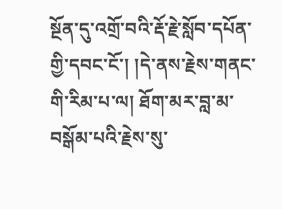སྔོན་དུ་འགྲོ་བའི་རྡོ་རྗེ་སློབ་དཔོན་གྱི་དབང་ངོ་། །དེ་ནས་རྗེས་གནང་གི་རིམ་པ་ལ། ཐོག་མར་བླ་མ་བསྒོམ་པའི་རྗེས་སུ་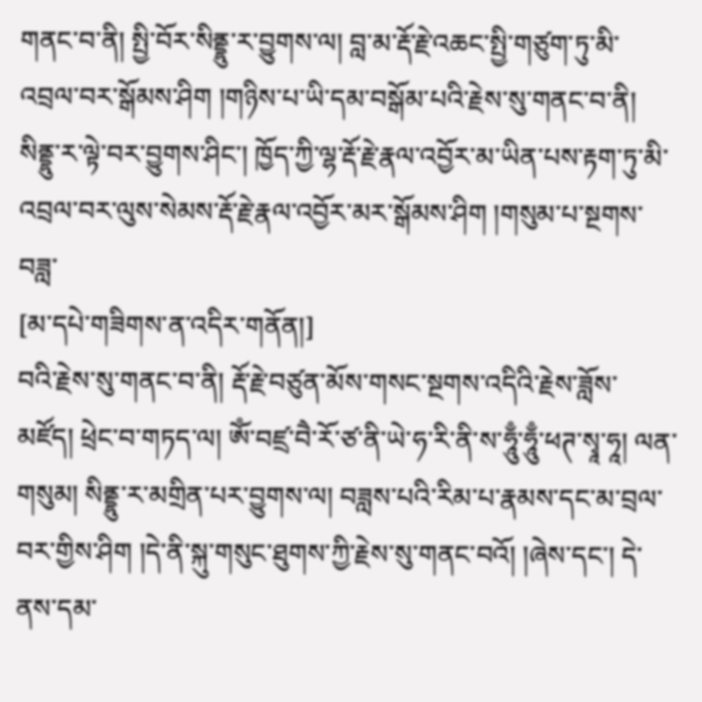གནང་བ་ནི། སྤྱི་བོར་སིནྡྷུ་ར་བྱུགས་ལ། བླ་མ་རྡོ་རྗེ་འཆང་སྤྱི་གཙུག་ཏུ་མི་འབྲལ་བར་སྒོམས་ཤིག །གཉིས་པ་ཡི་དམ་བསྒོམ་པའི་རྗེས་སུ་གནང་བ་ནི། སིནྡྷུ་ར་ལྟེ་བར་བྱུགས་ཤིང་། ཁྱོད་ཀྱི་ལྷ་རྡོ་རྗེ་རྣལ་འབྱོར་མ་ཡིན་པས་རྟག་ཏུ་མི་འབྲལ་བར་ལུས་སེམས་རྡོ་རྗེ་རྣལ་འབྱོར་མར་སྒོམས་ཤིག །གསུམ་པ་སྔགས་བཟླ་
[མ་དཔེ་གཟིགས་ན་འདིར་གནོན།]
བའི་རྗེས་སུ་གནང་བ་ནི། རྡོ་རྗེ་བཙུན་མོས་གསང་སྔགས་འདིའི་རྗེས་ཟློས་མཛོད། ཕྲེང་བ་གཏད་ལ། ༀ་བཛྲ་བཻ་རོ་ཙ་ནི་ཡེ་ཧ་རི་ནི་ས་ཧཱུྃ་ཧཱུྃ་ཕཊ་སྭཱ་ཧཱ། ལན་གསུམ། སིནྡྷུ་ར་མགྲིན་པར་བྱུགས་ལ། བཟླས་པའི་རིམ་པ་རྣམས་དང་མ་བྲལ་བར་གྱིས་ཤིག །དེ་ནི་སྐུ་གསུང་ཐུགས་ཀྱི་རྗེས་སུ་གནང་བའོ། །ཞེས་དང་། དེ་ནས་དམ་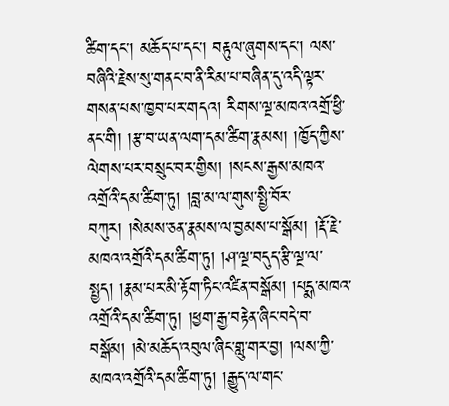ཚིག་དང་། མཆོད་པ་དང་། བརྟུལ་ཞུགས་དང་། ལས་བཞིའི་རྗེས་སུ་གནང་བ་ནི་རིམ་པ་བཞིན་དུ་འདི་ལྟར་གསན་པས་ཁྱབ་པར་གདའ། རིགས་ལྔ་མཁའ་འགྲོ་ཕྱི་ནང་གི། །རྩ་བ་ཡན་ལག་དམ་ཚིག་རྣམས། །ཁྱོད་ཀྱིས་ལེགས་པར་བསྲུང་བར་གྱིས། །སངས་རྒྱས་མཁའ་འགྲོའི་དམ་ཚིག་ཏུ། །བླ་མ་ལ་གུས་སྤྱི་བོར་བཀུར། །སེམས་ཅན་རྣམས་ལ་བྱམས་པ་སྒོམ། །རྡོ་རྗེ་མཁའ་འགྲོའི་དམ་ཚིག་ཏུ། །ཤ་ལྔ་བདུད་རྩི་ལྔ་ལ་སྤྱད། །རྣམ་པར་མི་རྟོག་ཏིང་འཛིན་བསྒོམ། །པདྨ་མཁའ་འགྲོའི་དམ་ཚིག་ཏུ། །ཕྱག་རྒྱ་བརྟེན་ཞིང་བདེ་བ་བསྒོམ། །མེ་མཆོད་འབུལ་ཞིང་གླུ་གར་བྱ། །ལས་ཀྱི་མཁའ་འགྲོའི་དམ་ཚིག་ཏུ། །རྒྱུད་ལ་གང་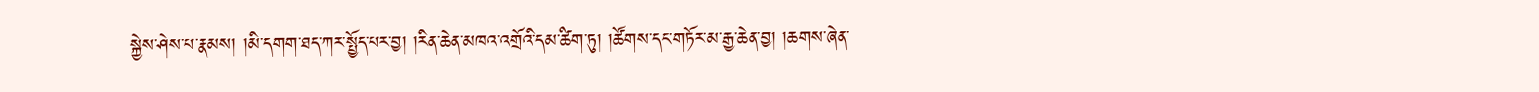སྐྱེས་ཤེས་པ་རྣམས། །མི་དགག་ཐད་ཀར་སྤྱོད་པར་བྱ། །རིན་ཆེན་མཁའ་འགྲོའི་དམ་ཚིག་ཏུ། །ཚོགས་དང་གཏོར་མ་རྒྱ་ཆེན་བྱ། །ཆགས་ཞེན་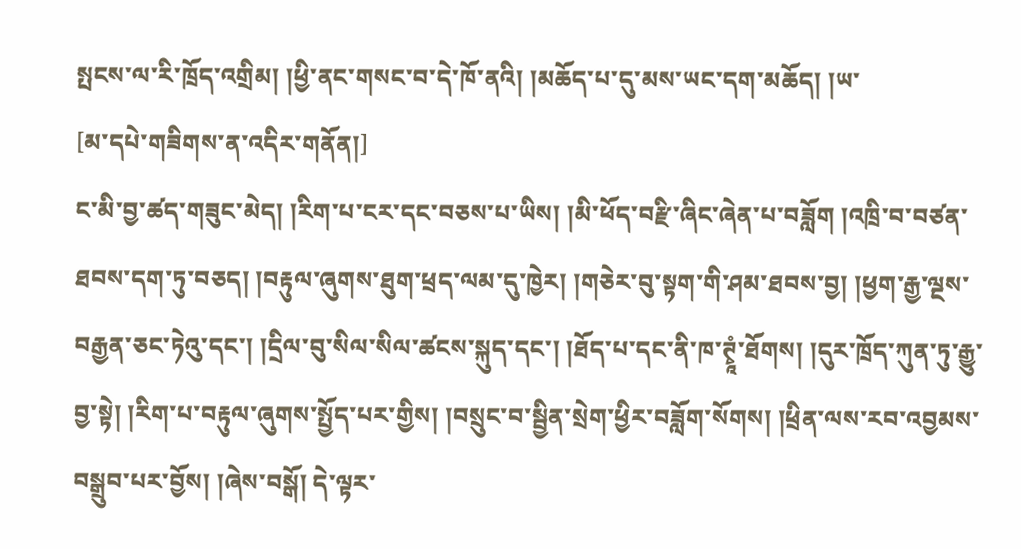སྤངས་ལ་རི་ཁྲོད་འགྲིམ། །ཕྱི་ནང་གསང་བ་དེ་ཁོ་ནའི། །མཆོད་པ་དུ་མས་ཡང་དག་མཆོད། །ཡ་
[མ་དཔེ་གཟིགས་ན་འདིར་གནོན།]
ང་མི་བྱ་ཚད་གཟུང་མེད། །རིག་པ་ངར་དང་བཅས་པ་ཡིས། །མི་ཕོད་བརྫི་ཞིང་ཞེན་པ་བཟློག །འཁྲི་བ་བཙན་ཐབས་དག་ཏུ་བཅད། །བརྟུལ་ཞུགས་ཐུག་ཕྲད་ལམ་དུ་ཁྱེར། །གཅེར་བུ་སྟག་གི་ཤམ་ཐབས་བྱ། །ཕྱག་རྒྱ་ལྔས་བརྒྱན་ཅང་ཏེའུ་དང་། །དྲིལ་བུ་སིལ་སིལ་ཚངས་སྐུད་དང་། །ཐོད་པ་དང་ནི་ཁ་ཊྭཱཾ་ཐོགས། །དུར་ཁྲོད་ཀུན་ཏུ་རྒྱུ་བྱ་སྟེ། །རིག་པ་བརྟུལ་ཞུགས་སྤྱོད་པར་གྱིས། །བསྲུང་བ་སྦྱིན་སྲེག་ཕྱིར་བཟློག་སོགས། །ཕྲིན་ལས་རབ་འབྱམས་བསྒྲུབ་པར་བྱོས། །ཞེས་བསྒོ། དེ་ལྟར་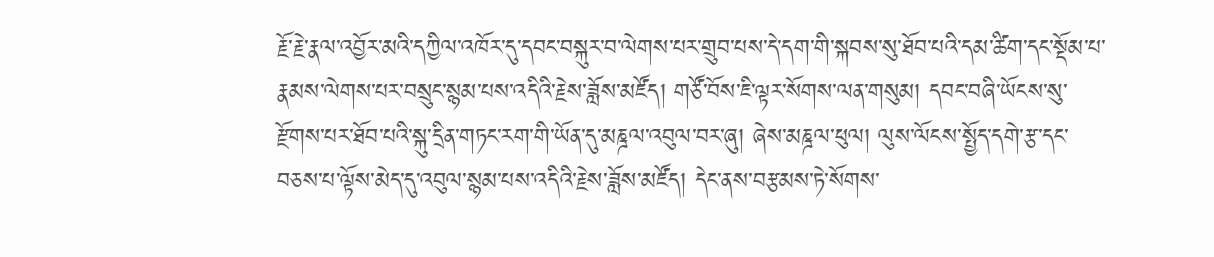རྗོ་རྗེ་རྣལ་འབྱོར་མའི་དཀྱིལ་འཁོར་དུ་དབང་བསྐུར་བ་ལེགས་པར་གྲུབ་པས་དེ་དག་གི་སྐབས་སུ་ཐོབ་པའི་དམ་ཚིག་དང་སྡོམ་པ་རྣམས་ལེགས་པར་བསྲུང་སྙམ་པས་འདིའི་རྗེས་ཟློས་མཛོད། གཙོ་བོས་ཇི་ལྟར་སོགས་ལན་གསུམ། དབང་བཞི་ཡོངས་སུ་རྫོགས་པར་ཐོབ་པའི་སྐུ་དྲིན་གཏང་རག་གི་ཡོན་དུ་མཎྜལ་འབུལ་བར་ཞུ། ཞེས་མཎྜལ་ཕུལ། ལུས་ལོངས་སྤྱོད་དགེ་རྩ་དང་བཅས་པ་ལྟོས་མེད་དུ་འབུལ་སྙམ་པས་འདིའི་རྗེས་ཟློས་མཛོད། དེང་ནས་བརྩམས་ཏེ་སོགས་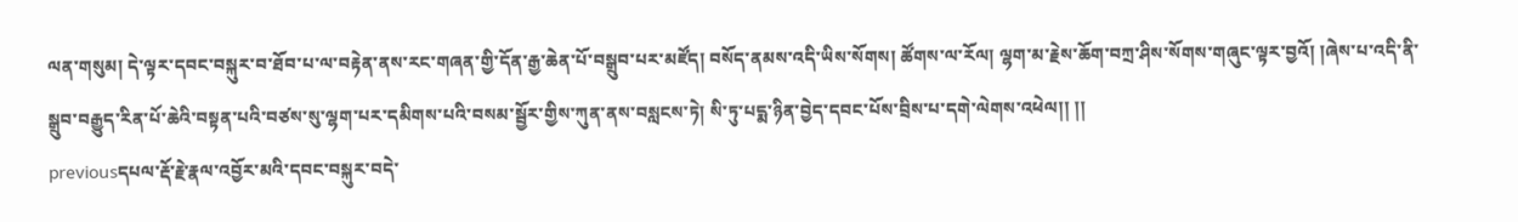ལན་གསུམ། དེ་ལྟར་དབང་བསྐུར་བ་ཐོབ་པ་ལ་བརྟེན་ནས་རང་གཞན་གྱི་དོན་རྒྱ་ཆེན་པོ་བསྒྲུབ་པར་མཛོད། བསོད་ནམས་འདི་ཡིས་སོགས། ཚོགས་ལ་རོལ། ལྷག་མ་རྗེས་ཆོག་བཀྲ་ཤིས་སོགས་གཞུང་ལྟར་བྱའོ། །ཞེས་པ་འདི་ནི་སྒྲུབ་བརྒྱུད་རིན་པོ་ཆེའི་བསྟན་པའི་བཙས་སུ་ལྷག་པར་དམིགས་པའི་བསམ་སྦྱོར་གྱིས་ཀུན་ནས་བསླངས་ཏེ། སི་ཏུ་པདྨ་ཉིན་བྱེད་དབང་པོས་བྲིས་པ་དགེ་ལེགས་འཕེལ།། །།
previousདཔལ་རྡོ་རྗེ་རྣལ་འབྱོར་མའི་དབང་བསྐུར་བདེ་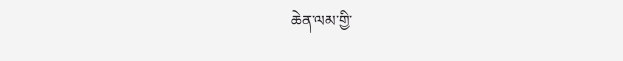ཆེན་ལམ་གྱི་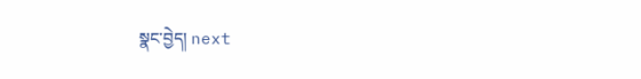སྣང་བྱེད། next